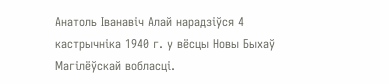Анатоль Іванавіч Алай нарадзіўся 4 кастрычніка 1940 г. у вёсцы Новы Быхаў Магілёўскай вобласці.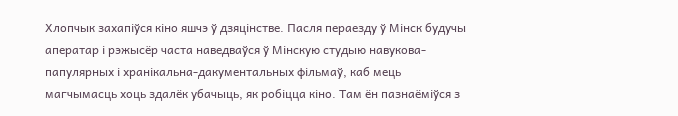Хлопчык захапіўся кіно яшчэ ў дзяцінстве. Пасля пераезду ў Мінск будучы аператар і рэжысёр часта наведваўся ў Мінскую студыю навукова-папулярных і хранікальна-дакументальных фільмаў, каб мець магчымасць хоць здалёк убачыць, як робіцца кіно. Там ён пазнаёміўся з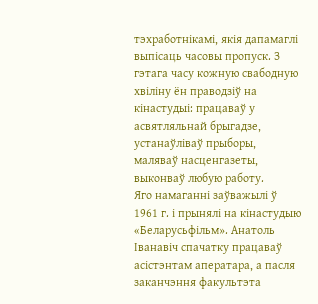тэхработнікамі, якія дапамаглі выпісаць часовы пропуск. З гэтага часу кожную свабодную хвіліну ён праводзіў на кінастудыі: працаваў у асвятляльнай брыгадзе, устанаўліваў прыборы, маляваў насценгазеты, выконваў любую работу.
Яго намаганні заўважылі ў 1961 г. і прынялі на кінастудыю «Беларусьфільм». Анатоль Іванавіч спачатку працаваў асістэнтам аператара, а пасля заканчэння факультэта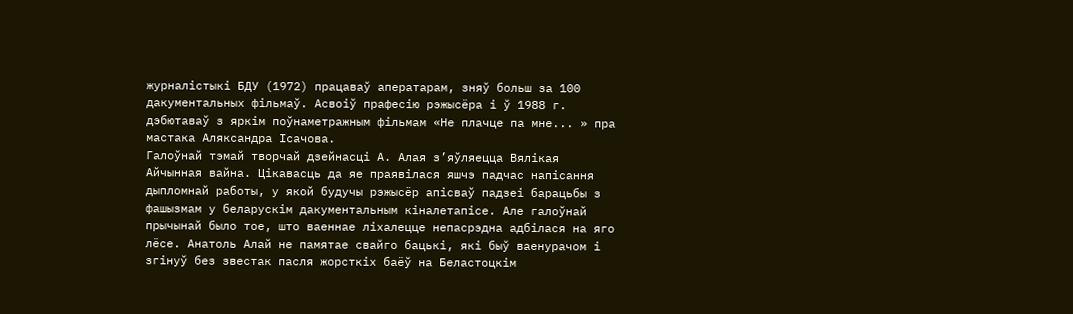журналістыкі БДУ (1972) працаваў аператарам, зняў больш за 100 дакументальных фільмаў. Асвоіў прафесію рэжысёра і ў 1988 г. дэбютаваў з яркім поўнаметражным фільмам «Не плачце па мне... » пра мастака Аляксандра Ісачова.
Галоўнай тэмай творчай дзейнасці А. Алая з’яўляецца Вялікая Айчынная вайна. Цікавасць да яе праявілася яшчэ падчас напісання дыпломнай работы, у якой будучы рэжысёр апісваў падзеі барацьбы з фашызмам у беларускім дакументальным кіналетапісе. Але галоўнай прычынай было тое, што ваеннае ліхалецце непасрэдна адбілася на яго лёсе. Анатоль Алай не памятае свайго бацькі, які быў ваенурачом і згінуў без звестак пасля жорсткіх баёў на Беластоцкім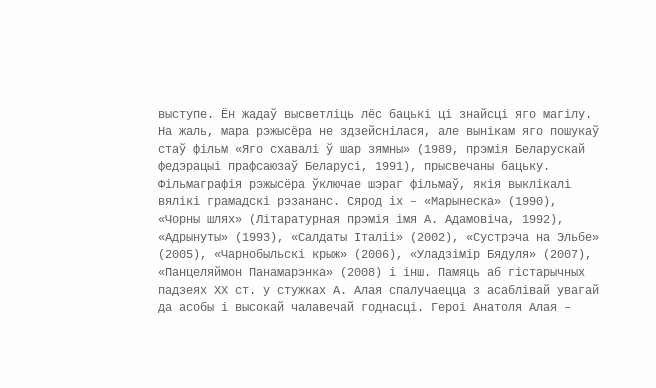выступе. Ён жадаў высветліць лёс бацькі ці знайсці яго магілу. На жаль, мара рэжысёра не здзейснілася, але вынікам яго пошукаў стаў фільм «Яго схавалі ў шар зямны» (1989, прэмія Беларускай федэрацыі прафсаюзаў Беларусі, 1991), прысвечаны бацьку.
Фільмаграфія рэжысёра ўключае шэраг фільмаў, якія выклікалі вялікі грамадскі рэзананс. Сярод іх – «Марынеска» (1990), «Чорны шлях» (Літаратурная прэмія імя А. Адамовіча, 1992), «Адрынуты» (1993), «Салдаты Італіі» (2002), «Сустрэча на Эльбе» (2005), «Чарнобыльскі крыж» (2006), «Уладзімір Бядуля» (2007), «Панцеляймон Панамарэнка» (2008) і інш. Памяць аб гістарычных падзеях ХХ ст. у стужках А. Алая спалучаецца з асаблівай увагай да асобы і высокай чалавечай годнасці. Героі Анатоля Алая –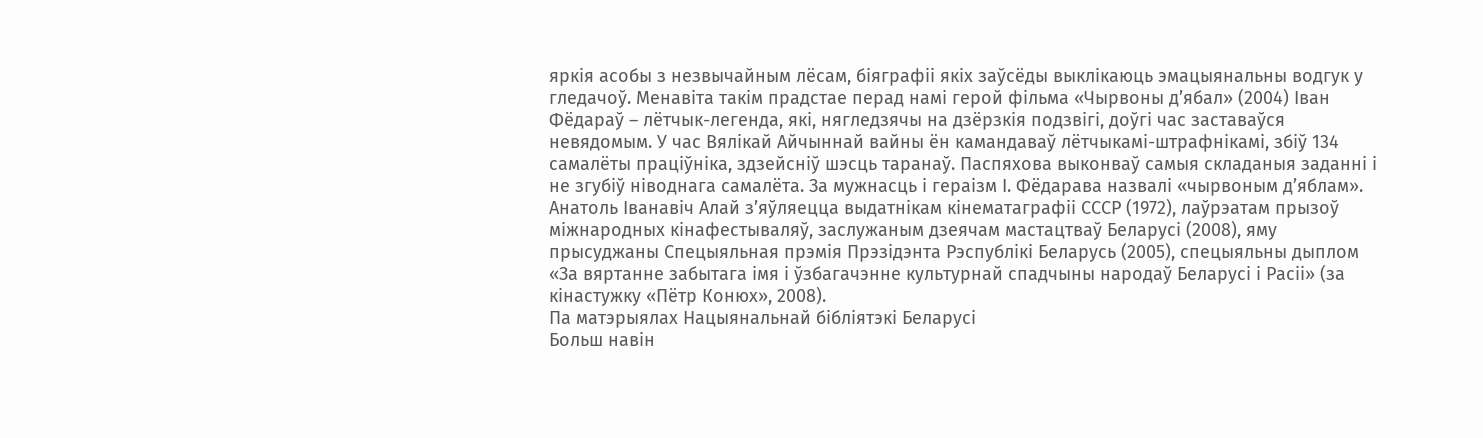яркія асобы з незвычайным лёсам, біяграфіі якіх заўсёды выклікаюць эмацыянальны водгук у гледачоў. Менавіта такім прадстае перад намі герой фільма «Чырвоны д’ябал» (2004) Іван Фёдараў – лётчык-легенда, які, нягледзячы на дзёрзкія подзвігі, доўгі час заставаўся невядомым. У час Вялікай Айчыннай вайны ён камандаваў лётчыкамі-штрафнікамі, збіў 134 самалёты праціўніка, здзейсніў шэсць таранаў. Паспяхова выконваў самыя складаныя заданні і не згубіў ніводнага самалёта. За мужнасць і гераізм І. Фёдарава назвалі «чырвоным д’яблам».
Анатоль Іванавіч Алай з’яўляецца выдатнікам кінематаграфіі СССР (1972), лаўрэатам прызоў міжнародных кінафестываляў, заслужаным дзеячам мастацтваў Беларусі (2008), яму прысуджаны Спецыяльная прэмія Прэзідэнта Рэспублікі Беларусь (2005), спецыяльны дыплом «За вяртанне забытага імя і ўзбагачэнне культурнай спадчыны народаў Беларусі і Расіі» (за кінастужку «Пётр Конюх», 2008).
Па матэрыялах Нацыянальнай бібліятэкі Беларусі
Больш навін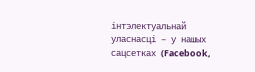інтэлектуальнай уласнасці – у нашых сацсетках (Facebook,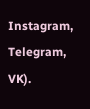Instagram, Telegram, VK).